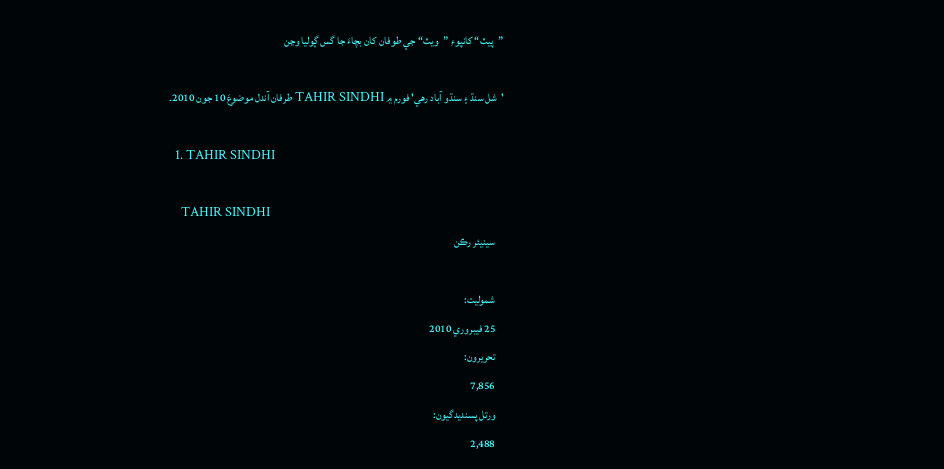”پيٽ“ کانپوءِ ”ويٽ“ جي طوفان کان بچاءَ جا گس ڳوليا وڃن

'شل سنڌ ۽ سنڌو آباد رهي' فورم ۾ TAHIR SINDHI طرفان آندل موضوعَ 10 جون 2010۔

  1. TAHIR SINDHI

    TAHIR SINDHI
    سينيئر رڪن

    شموليت:
    25 فيبروري 2010
    تحريرون:
    7,856
    ورتل پسنديدگيون:
    2,488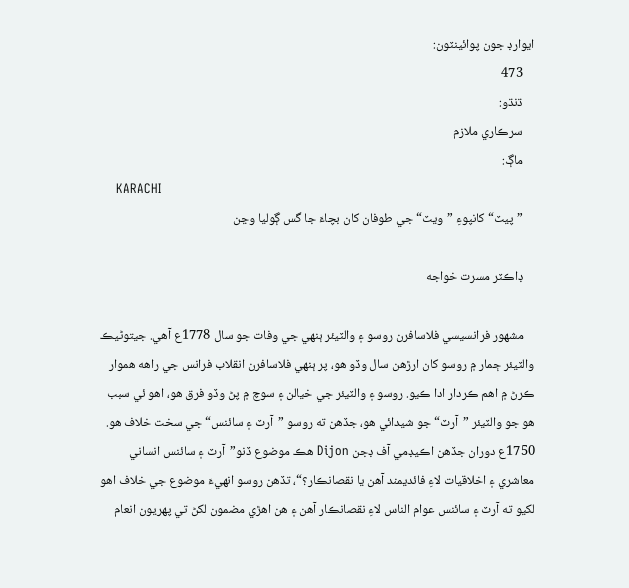ايوارڊ جون پوائينٽون:
    473
    ڌنڌو:
    سرڪاري ملازم
    ماڳ:
    KARACHI
    ”پيٽ“ کانپوءِ ”ويٽ“ جي طوفان کان بچاءَ جا گس ڳوليا وڃن

    ڊاڪٽر مسرت خواجه

    مشهور فرانسيسي فلاسافرن روسو ۽ والٽيئر ٻنهي جي وفات جو سال 1778ع آهي. جيتوڻيڪ والٽيئر ڄمار ۾ روسو کان ارڙهن سال وڏو هو، پر ٻنهي فلاسافرن انقلاب فرانس جي راهه هموار ڪرڻ ۾ اهم ڪردار ادا ڪيو. روسو ۽ والٽيئر جي خيالن ۽ سوچ ۾ پڻ وڏو فرق هو، اهو ئي سبب هو جو والٽيئر ”آرٽ“ جو شيدائي هو، جڏهن ته روسو ”آرٽ ۽ سائنس“ جي سخت خلاف هو. 1750ع دوران جڏهن اڪيڊمي آف ڊجن Dijon هڪ موضوع ڏنو”آرٽ ۽ سائنس انساني معاشري ۽ اخلاقيات لاءِ فائديمند آهن يا نقصانڪار؟“، تڏهن روسو انهيءَ موضوع جي خلاف اهو لکيو ته آرٽ ۽ سائنس عوام الناس لاءِ نقصانڪار آهن ۽ هن اهڙي مضمون لکڻ تي پهريون انعام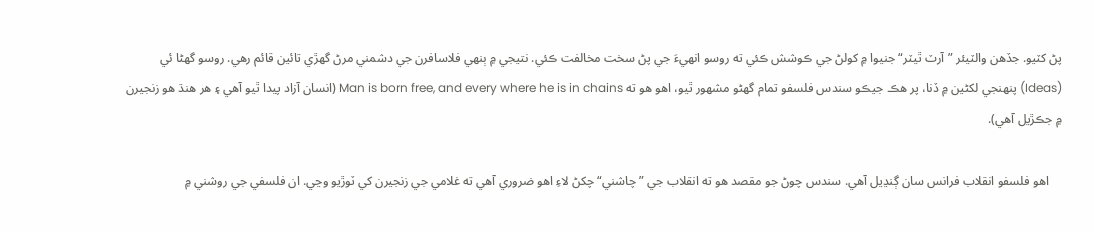پڻ کٽيو. جڏهن والٽيئر ”آرٽ ٿيٽر“ جنيوا ۾ کولڻ جي ڪوشش ڪئي ته روسو انهيءَ جي پڻ سخت مخالفت ڪئي. نتيجي ۾ ٻنهي فلاسافرن جي دشمني مرڻ گهڙي تائين قائم رهي. روسو گهڻا ئي (Ideas) پنهنجي لکڻين ۾ ڏنا، پر هڪ جيڪو سندس فلسفو تمام گهڻو مشهور ٿيو، اهو هو ته Man is born free, and every where he is in chains (انسان آزاد پيدا ٿيو آهي ۽ هر هنڌ هو زنجيرن ۾ جڪڙيل آهي).

    اهو فلسفو انقلاب فرانس سان ڳنڍيل آهي. سندس چوڻ جو مقصد هو ته انقلاب جي ”چاشني“ چکڻ لاءِ اهو ضروري آهي ته غلامي جي زنجيرن کي ٽوڙيو وڃي. ان فلسفي جي روشني ۾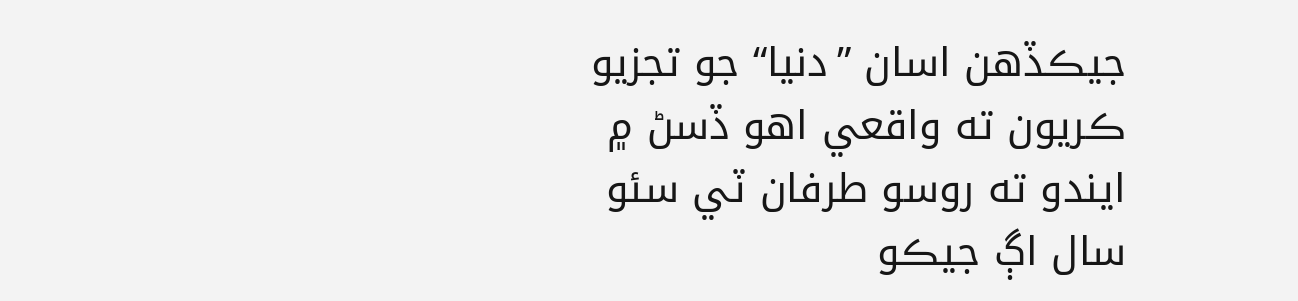جيڪڏهن اسان ”دنيا“ جو تجزيو ڪريون ته واقعي اهو ڏسڻ ۾ ايندو ته روسو طرفان ٽي سئو سال اڳ جيڪو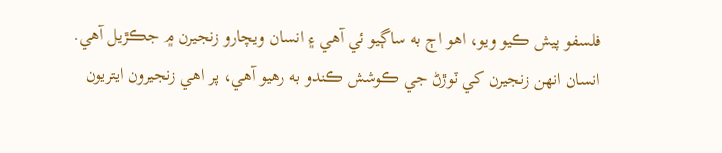فلسفو پيش ڪيو ويو، اهو اڄ به ساڳيو ئي آهي ۽ انسان ويچارو زنجيرن ۾ جڪڙيل آهي. انسان انهن زنجيرن کي ٽوڙڻ جي ڪوشش ڪندو به رهيو آهي، پر اهي زنجيرون ايتريون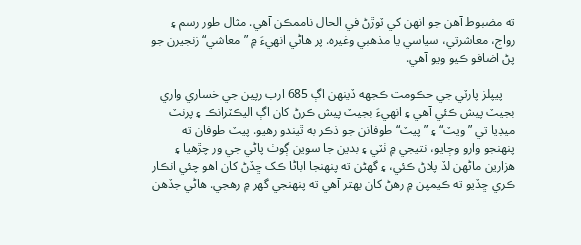ته مضبوط آهن جو انهن کي ٽوڙڻ في الحال ناممڪن آهي. مثال طور رسم ۽ رواج، معاشرتي، سياسي يا مذهبي وغيره. پر هاڻي انهيءَ ۾ ”معاشي“ زنجيرن جو پڻ اضافو ڪيو ويو آهي.

    پيپلز پارٽي جي حڪومت ڪجهه ڏينهن اڳ 685 ارب رپين جي خساري واري بجيٽ پيش ڪئي آهي ۽ انهيءَ بجيٽ پيش ڪرڻ کان اڳ اليڪٽرانڪ ۽ پرنٽ ميڊيا تي ”ويٽ“ ۽ ”پيٽ“ طوفانن جو ذڪر به ٿيندو رهيو. پيٽ طوفان ته پنهنجو وارو وڄايو، نتيجي ۾ ٺٽي ۽ بدين جا سوين ڳوٺ پاڻي جي ور چڙهيا ۽ هزارين ماڻهن لڏ پلاڻ ڪئي، ۽ گهڻن ته پنهنجا اباڻا ڪک ڇڏڻ کان اهو چئي انڪار ڪري ڇڏيو ته ڪيمپن ۾ رهڻ کان بهتر آهي ته پنهنجي گهر ۾ رهجي. هاڻي جڏهن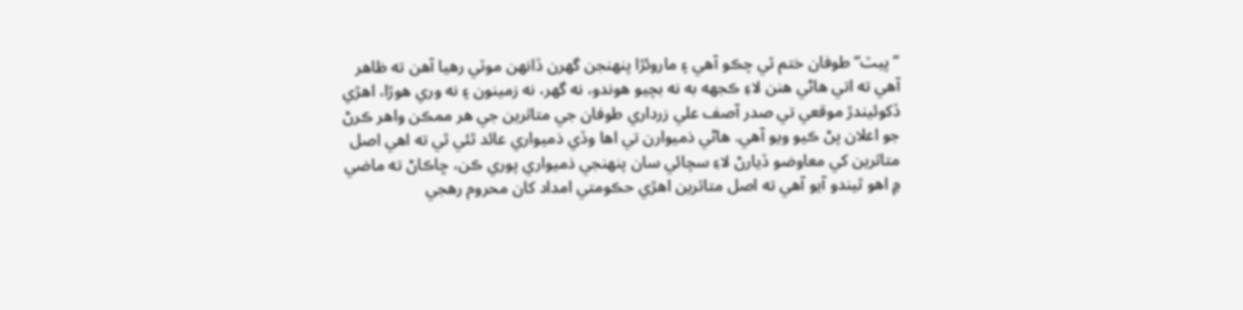”پيٽ“ طوفان ختم ٿي چڪو آهي ۽ ماروئڙا پنهنجن گهرن ڏانهن موٽي رهيا آهن ته ظاهر آهي ته اتي هاڻي هنن لاءِ ڪجهه به نه بچيو هوندو، نه گهر، نه زمينون ۽ نه وري هوڙا، اهڙي ڏکوئيندڙ موقعي تي صدر آصف علي زرداري طوفان جي متاثرين جي هر ممڪن واهر ڪرڻ جو اعلان پڻ ڪيو ويو آهي. هاڻي ذميوارن تي اها وڏي ذميواري عائد ٿئي ٿي ته اهي اصل متاثرين کي معاوضو ڏيارڻ لاءِ سچائي سان پنهنجي ذميواري پوري ڪن، ڇاڪاڻ ته ماضي ۾ اهو ٿيندو آيو آهي ته اصل متاثرين اهڙي حڪومتي امداد کان محروم رهجي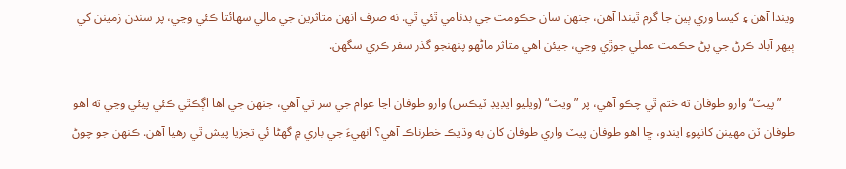ويندا آهن ۽ کيسا وري ٻين جا گرم ٿيندا آهن، جنهن سان حڪومت جي بدنامي ٿئي ٿي. نه صرف انهن متاثرين جي مالي سهائتا ڪئي وڃي، پر سندن زمينن کي ٻيهر آباد ڪرڻ جي پڻ حڪمت عملي جوڙي وڃي، جيئن اهي متاثر ماڻهو پنهنجو گذر سفر ڪري سگهن.

    ”پيٽ“ وارو طوفان ته ختم ٿي چڪو آهي، پر ”ويٽ“ (ويليو ايڊيڊ ٽيڪس) وارو طوفان اڃا عوام جي سر تي آهي، جنهن جي اها اڳڪٿي ڪئي پيئي وڃي ته اهو طوفان ٽن مهينن کانپوءِ ايندو، ڇا اهو طوفان پيٽ واري طوفان کان به وڌيڪ خطرناڪ آهي؟ انهيءَ جي باري ۾ گهڻا ئي تجزيا پيش ٿي رهيا آهن. ڪنهن جو چوڻ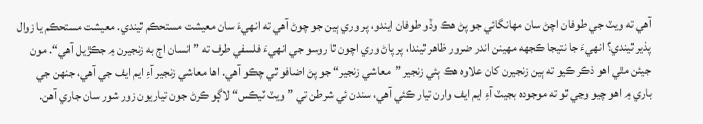آهي ته ويٽ جي طوفان اچڻ سان مهانگائي جو پڻ هڪ وڏو طوفان ايندو، پر وري ٻين جو چوڻ آهي ته انهيءَ سان معيشت مستحڪم ٿيندي. معيشت مستحڪم يا زوال پذير ٿيندي؟ انهيءَ جا نتيجا ڪجهه مهينن اندر ضرور ظاهر ٿيندا، پر پاڻ وري اچون ٿا روسو جي انهيءَ فلسفي طرف ته ”انسان اڄ به زنجيرن ۾ جڪڙيل آهي“. مون جيئن مٿي اهو ذڪر ڪيو ته ٻين زنجيرن کان علاوه هڪ ٻئي زنجير ”معاشي زنجير“ جو پڻ اضافو ٿي چڪو آهي. اها معاشي زنجير آءِ ايم ايف جي آهي، جنهن جي باري ۾ اهو چيو وڃي ٿو ته موجوده بجيٽ آءِ ايم ايف وارن تيار ڪئي آهي، سندن ئي شرطن تي ”ويٽ ٽيڪس“ لاڳو ڪرڻ جون تياريون زور شور سان جاري آهن.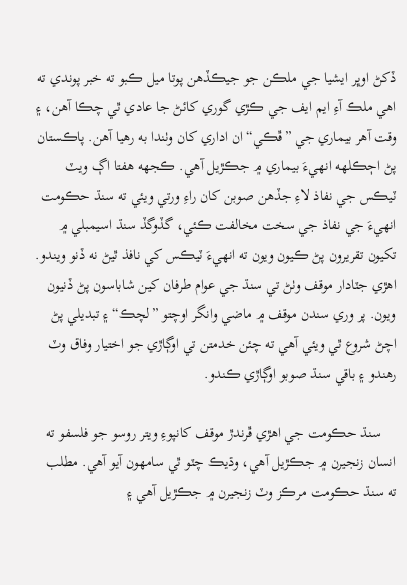ڏکڻ اوڀر ايشيا جي ملڪن جو جيڪڏهن پوتا ميل ڪبو ته خبر پوندي ته اهي ملڪ آءِ ايم ايف جي ڪڙي گوري کائڻ جا عادي ٿي چڪا آهن، ۽ وقت آهر بيماري جي ”ڦڪي“ ان اداري کان وٺندا به رهيا آهن. پاڪستان پڻ اڄڪلهه انهيءَ بيماري ۾ جڪڙيل آهي. ڪجهه هفتا اڳ ويٽ ٽيڪس جي نفاذ لاءِ جڏهن صوبن کان راءِ ورتي ويئي ته سنڌ حڪومت انهيءَ جي نفاذ جي سخت مخالفت ڪئي، گڏوگڏ سنڌ اسيمبلي ۾ تکيون تقريرون پڻ ڪيون ويون ته انهيءَ ٽيڪس کي نافذ ٿيڻ نه ڏنو ويندو. اهڙي جٽادار موقف وٺڻ تي سنڌ جي عوام طرفان کين شاباسون پڻ ڏنيون ويون. پر وري سندن موقف ۾ ماضي وانگر اوچتو ”لچڪ“ ۽ تبديلي پڻ اچڻ شروع ٿي ويئي آهي ته چئن خدمتن تي اوڳاڙي جو اختيار وفاق وٽ رهندو ۽ باقي سنڌ صوبو اوڳاڙي ڪندو.

    سنڌ حڪومت جي اهڙي ڦرندڙ موقف کانپوءِ ويتر روسو جو فلسفو ته انسان زنجيرن ۾ جڪڙيل آهي، وڌيڪ چٽو ٿي سامهون آيو آهي. مطلب ته سنڌ حڪومت مرڪز وٽ زنجيرن ۾ جڪڙيل آهي ۽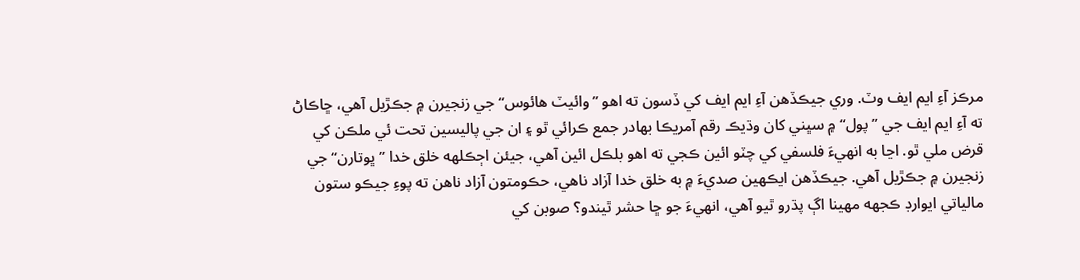مرڪز آءِ ايم ايف وٽ. وري جيڪڏهن آءِ ايم ايف کي ڏسون ته اهو ”وائيٽ هائوس“ جي زنجيرن ۾ جڪڙيل آهي، ڇاڪاڻ ته آءِ ايم ايف جي ”پول“ ۾ سڀني کان وڌيڪ رقم آمريڪا بهادر جمع ڪرائي ٿو ۽ ان جي پاليسين تحت ئي ملڪن کي قرض ملي ٿو. اڃا به انهيءَ فلسفي کي چٽو ائين ڪجي ته اهو بلڪل ائين آهي، جيئن اڄڪلهه خلق خدا ”ڀوتارن“ جي زنجيرن ۾ جڪڙيل آهي. جيڪڏهن ايڪهين صديءَ ۾ به خلق خدا آزاد ناهي، حڪومتون آزاد ناهن ته پوءِ جيڪو ستون مالياتي ايوارڊ ڪجهه مهينا اڳ پڌرو ٿيو آهي، انهيءَ جو ڇا حشر ٿيندو؟ صوبن کي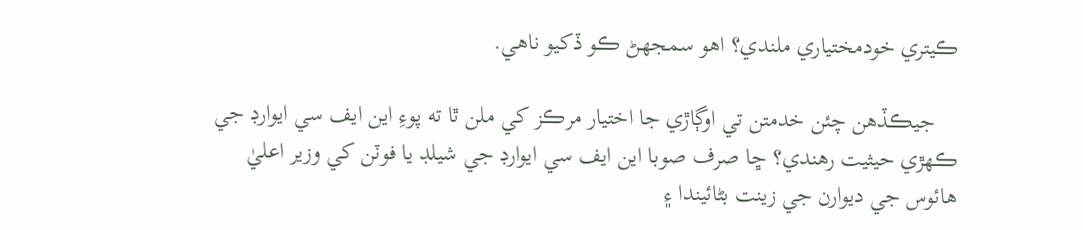ڪيتري خودمختياري ملندي؟ اهو سمجهڻ ڪو ڏکيو ناهي.

    جيڪڏهن چئن خدمتن تي اوڳاڙي جا اختيار مرڪز کي ملن ٿا ته پوءِ اين ايف سي ايوارڊ جي ڪهڙي حيثيت رهندي؟ ڇا صرف صوبا اين ايف سي ايوارڊ جي شيلڊ يا فوٽن کي وزير اعليٰ هائوس جي ديوارن جي زينت بڻائيندا ۽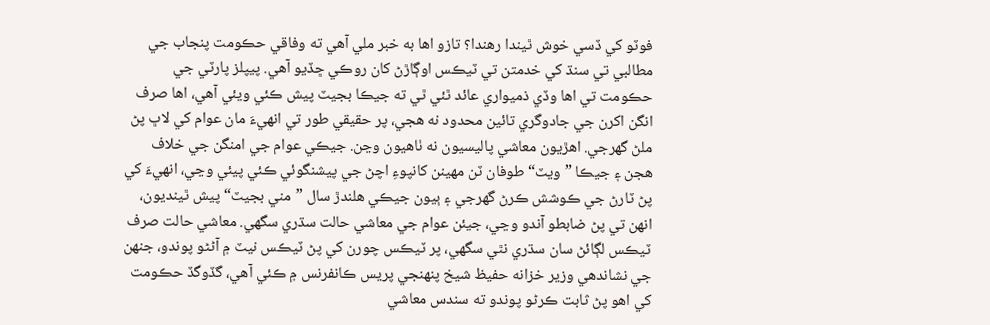فوٽو کي ڏسي خوش ٿيندا رهندا؟ تازو اها به خبر ملي آهي ته وفاقي حڪومت پنجاب جي مطالبي تي سنڌ کي خدمتن تي ٽيڪس اوڳاڙڻ کان روڪي ڇڏيو آهي. پيپلز پارٽي جي حڪومت تي اها وڏي ذميواري عائد ٿئي ٿي ته جيڪا بجيٽ پيش ڪئي ويئي آهي، اها صرف انگن اکرن جي جادوگري تائين محدود نه هجي، پر حقيقي طور تي انهيءَ مان عوام کي لاڀ پڻ ملڻ گهرجي. اهڙيون معاشي پاليسيون نه ٺاهيون وڃن. جيڪي عوام جي امنگن جي خلاف هجن ۽ جيڪا ”ويٽ“ طوفان ٽن مهينن کانپوءِ اچڻ جي پيشنگوئي ڪئي پيئي وڃي، انهيءَ کي پڻ ٽارڻ جي ڪوشش ڪرڻ گهرجي ۽ ٻيون جيڪي هلندڙ سال ”مني بجيٽ“ پيش ٿينديون، انهن تي پڻ ضابطو آندو وڃي، جيئن عوام جي معاشي حالت سڌري سگهي. معاشي حالت صرف ٽيڪس لڳائڻ سان سڌري نٿي سگهي، پر ٽيڪس چورن کي پڻ ٽيڪس نيٽ ۾ آڻڻو پوندو، جنهن جي نشاندهي وزير خزانه حفيظ شيخ پنهنجي پريس ڪانفرنس ۾ ڪئي آهي، گڏوگڏ حڪومت کي اهو پڻ ثابت ڪرڻو پوندو ته سندس معاشي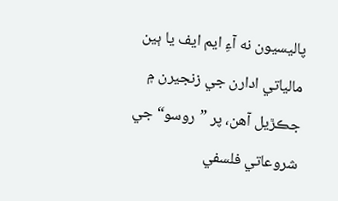پاليسيون نه آءِ ايم ايف يا ٻين مالياتي ادارن جي زنجيرن ۾ جڪڙيل آهن، پر ”روسو“ جي شروعاتي فلسفي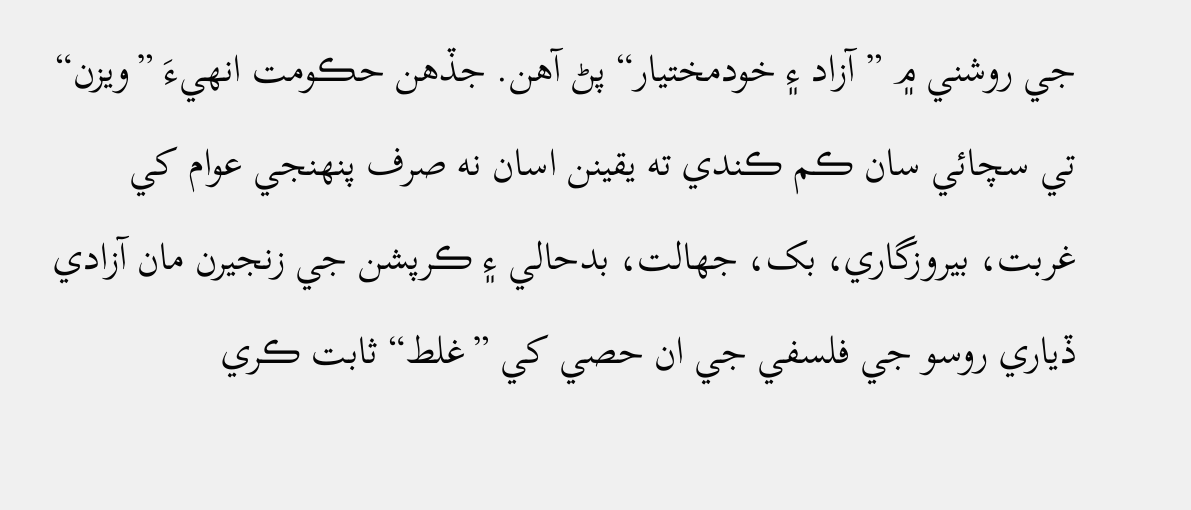جي روشني ۾ ”آزاد ۽ خودمختيار“ پڻ آهن. جڏهن حڪومت انهيءَ ”ويزن“ تي سچائي سان ڪم ڪندي ته يقينن اسان نه صرف پنهنجي عوام کي غربت، بيروزگاري، بک، جهالت، بدحالي ۽ ڪرپشن جي زنجيرن مان آزادي ڏياري روسو جي فلسفي جي ان حصي کي ”غلط“ ثابت ڪري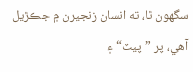سگهون ٿا، ته انسان زنجيرن ۾ جڪڙيل آهي، پر ”پيٽ“ ۽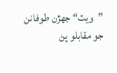”ويٽ“ جهڙن طوفانن جو مقابلو پڻ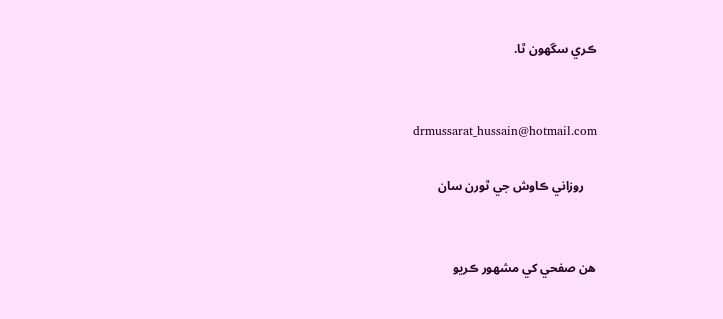ڪري سگهون ٿا.


    drmussarat_hussain@hotmail.com

    روزاني ڪاوش جي ٿورن سان


هن صفحي کي مشهور ڪريو